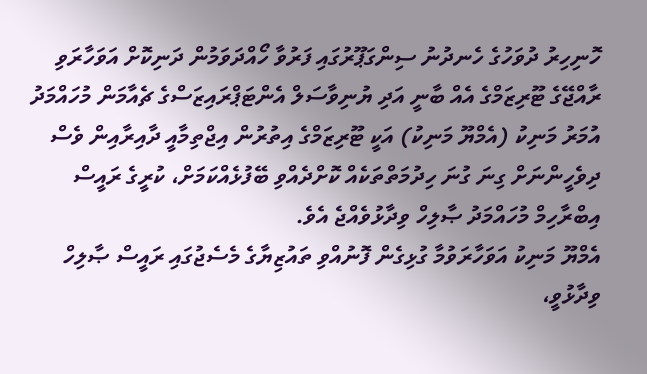ހޮނިހިރު ދުވަހުގެ ހެނދުނު ސިންގަޕޫރުގައި ފަރުވާ ހޯއްދަވަމުން ދަނިކޮށް އަވަހާރަވި ރާއްޖޭގެ ޓޫރިޒަމްގެ އެއް ބާނީ އަދި ޔުނިވާސަލް އެންޓަޕްރައިޒަސްގެ ޗެއާމަން މުހައްމަދު އުމަރު މަނިކު (އެމްޔޫ މަނިކު) އަކީ ޓޫރިޒަމްގެ އިތުރުން އިޖްތިމާއީ ދާއިރާއިން ވެސް ދިވެހީންނަށް ގިނަ ގުނަ ހިދުމަތްތަކެއް ކޮށްދެއްވި ބޭފުޅެއްކަމަށް، ކުރީގެ ރައީސް އިބްރާހިމް މުހައްމަދު ޞާލިހް ވިދާޅުވެއްޖެ އެވެ.
އެމްޔޫ މަނިކު އަވަހާރަވުމާ ގުޅިގެން ފޮނުއްވި ތައުޒިޔާގެ މެސެޖުގައި ރައީސް ޞާލިހް ވިދާޅުވީ،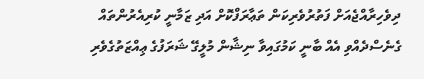ދިވެހިރާއްޖެއަށް ފަތުރުވެރިކަން ތަޢާރަފްކޮށް އަދި ޒަމާނީ ކުރިއެރުންތައް ގެނެސްދެއްވި އެއް ބާނީ ކަމުގައިވާ ނިޝާން މުލީގޭ ޝަރަފުގެ ޢިއްޒަތުގެވެރި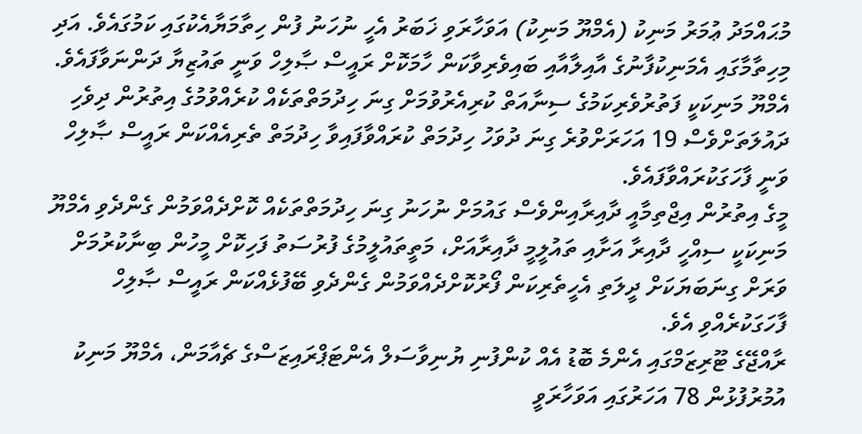މުޙައްމަދު ޢުމަރު މަނިކު (އެމްޔޫ މަނިކު) އަވަހާރަވި ޚަބަރު އެހީ ނުހަނު ފުން ހިތާމަޔާއެކުގައި ކަމުގައެވެ. އަދި މިހިތާމާގައި އެމަނިކުފާނުގެ އާއިލާއާއި ބައިވެރިވާކަން ހާމަކޮށް ރައީސް ޞާލިހް ވަނީ ތައުޒިޔާ ދަންނަވާފައެވެ.
އެމްޔޫ މަނިކަކީ ފަތުރުވެރިކަމުގެ ސިނާއަތް ކުރިއެރުވުމަށް ގިނަ ހިދުމަތްތަކެއް ކުރެއްވުމުގެ އިތުރުން ދިވެހި ދައުލަތަށްވެސް 19 އަހަރަށްވުރެ ގިނަ ދުވަހު ހިދުމަތް ކުރައްވާފައިވާ ހިދުމަތް ތެރިއެއްކަން ރައީސް ޞާލިހް ވަނީ ފާހަގަކުރައްވާފައެވެ.
މީގެ އިތުރުން އިޖްތިމާއީ ދާއިރާއިންވެސް ގައުމަށް ނުހަނު ގިނަ ހިދުމަތްތަކެއް ކޮށްދެއްވަމުން ގެންދެވި އެމްޔޫ މަނިކަކީ ސިއްހީ ދާއިރާ އަށާއި ތައުލީމީ ދާއިރާއަށް، މަތީތައުލީމުގެ ފުރުސަތު ފަހިކޮށް މީހުން ބިނާކުރުމަށް ވަރަށް ގިނަބަޔަކަށް ދީލަތި އެހީތެރިކަން ފޯރުކޮށްދެއްވަމުން ގެންދެވި ބޭފުޅެއްކަން ރައީސް ޞާލިހް ފާހަގަކުރެއްވި އެވެ.
ރާއްޖޭގެ ޓޫރިޒަމްގައި އެންމެ ބޮޑު އެއް ކުންފުނި ޔުނިވާސަލް އެންޓަޕްރައިޒަސްގެ ޗެއާމަން، އެމްޔޫ މަނިކު އުމުރުފުޅުން 78 އަހަރުގައި އަވަހާރަވީ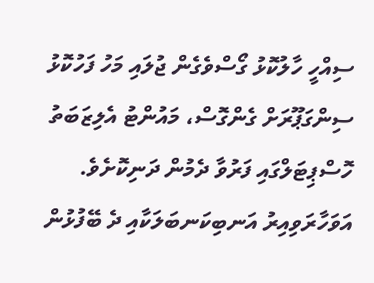ސިއްހީ ހާލުކޮޅު ގޯސްވެގެން ޖުލައި މަހު ފަހުކޮޅު ސިންގަޕޫރަށް ގެންގޮސް، މައުންޓު އެލިޒަބަތު ހޮސްޕިޓަލްގައި ފަރުވާ ދެމުން ދަނިކޮށެވެ.
އަވަހާރަވިއިރު އަނބިކަނބަލަކާއި ދެ ބޭފުޅުން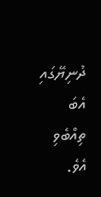ދުނިޔޭގައި އެބަ ތިއްބެވި އެވެ.